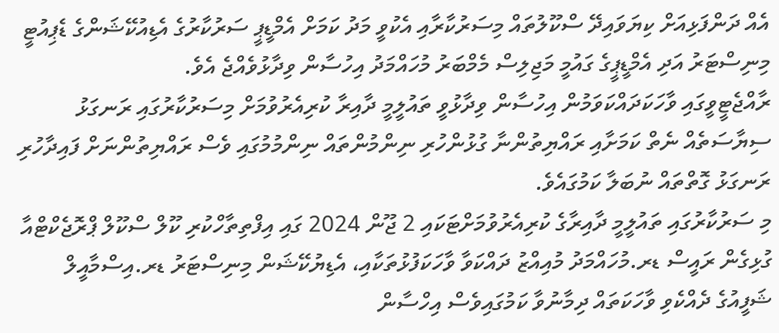އެއް ދަންފަޅިއަށް ކިޔަވައިދޭ ސްކޫލުތައް މިސަރުކާރާއި އެކުވީ މަދު ކަމަށް އެމްޑީޕީ ސަރުކާރުގެ އެޑިއުކޭޝަންގެ ޑެޕިއުޓީ މިނިސްޓަރު އަދި އެމްޑީޕީގެ ގައުމީ މަޖިލިސް މެމްބަރު މުހައްމަދު އިހުސާން ވިދާޅުވެއްޖެ އެވެ.
ރާއްޖެޓީވީގައި ވާހަކަދައްކަވަމުން އިހުސާން ވިދާޅުވީ ތައުލީމީ ދާއިރާ ކުރިއެރުވުމަށް މިސަރުކާރުގައި ރަނގަޅު ސިޔާސަތެއް ނެތް ކަމަށާއި ރައްޔިތުންނާ ގުޅުންހުރި ނިންމުންތައް ނިންމުމުގައި ވެސް ރައްޔިތުންނަށް ފައިދާހުރި ރަނގަޅު ގޮތްތައް ނުބަލާ ކަމުގައެވެ.
މި ސަރުކާރުގައި ތައުލީމީ ދާއިރާގެ ކުރިއެރުވުމަށްޓަކައި 2 ޖޫން 2024 ގައި އިފްތިތާހްކުރި ކޫލް ސްކޫލް ޕްރޮޖެކްޓްއާ ގުޅިގެން ރައީސް ޑރ.މުހައްމަދު މުއިއްޒު ދައްކަވާ ވާހަކަފުޅުތަކާއި، އެޑިޔުކޭޝަން މިނިސްޓަރު ޑރ.އިސްމާއީލް ޝަފީއުގެ ދެއްކެވި ވާހަކަތައް ދިމާނުވާ ކަމުގައިވެސް އިހްސާން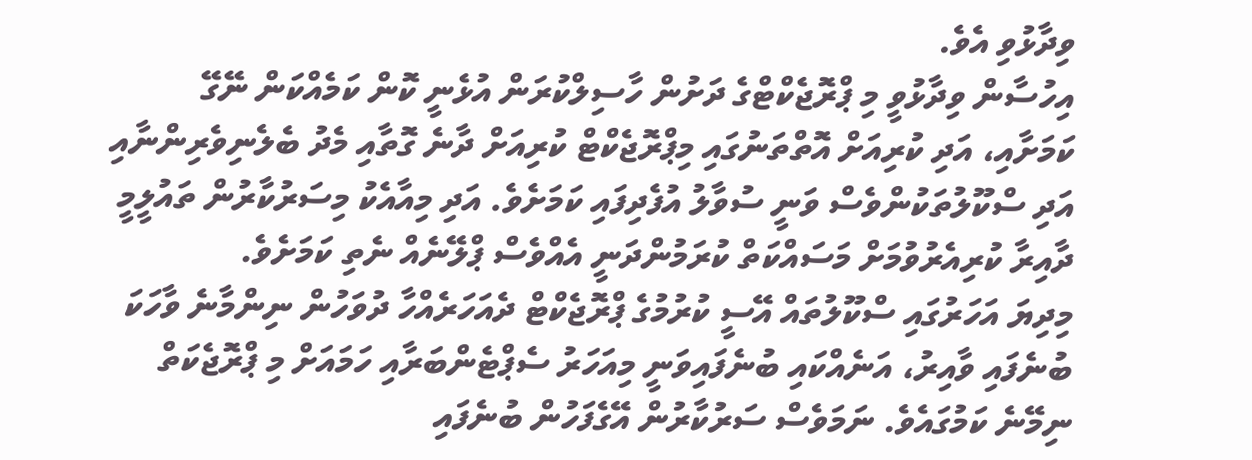ވިދާޅުވި އެވެ.
އިހުސާން ވިދާޅުވީ މި ޕްރޮޖެކްޓްގެ ދަށުން ހާސިލްކުރަން އުޅެނީ ކޮން ކަމެއްކަން ނޭގޭ ކަމަށާއި، އަދި ކުރިއަށް އޮތްތަނުގައި މިޕްރޮޖެކްޓް ކުރިއަށް ދާނެ ގޮތާއި މެދު ބެލެނިވެރިންނާއި އަދި ސްކޫލުތަކުންވެސް ވަނީ ސުވާލު އުފެދިފައި ކަމަށެވެ. އަދި މިއާއެކު މިސަރުކާރުން ތައުލީމީ ދާއިރާ ކުރިއެރުވުމަށް މަސައްކަތް ކުރަމުންދަނީ އެއްވެސް ޕްލޭނެއް ނެތި ކަމަށެވެ.
މިދިޔަ އަހަރުގައި ސްކޫލުތައް އޭސީ ކުރުމުގެ ޕްރޮޖެކްޓް ދެއަހަރެއްހާ ދުވަހުން ނިންމާނެ ވާހަކަ ބުނެފައި ވާއިރު، އަނެއްކައި ބުނެފައިވަނީ މިއަހަރު ސެޕްޓެންބަރާއި ހަމައަށް މި ޕްރޮޖެކަތް ނިމޭނެ ކަމުގައެވެ. ނަމަވެސް ސަރުކާރުން އޭގެފަހުން ބުނެފައި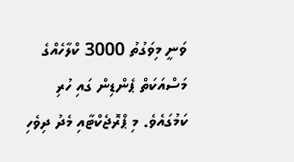ވަނީ މިވަގުތު 3000 ކްލާހެއްގެ މަސްއަކަތް ޕެންޑިން ގައި ހުރި ކަމުގައެވެ. މި ޕްރޮޖެކްޓާއި މެދު ދިވެހި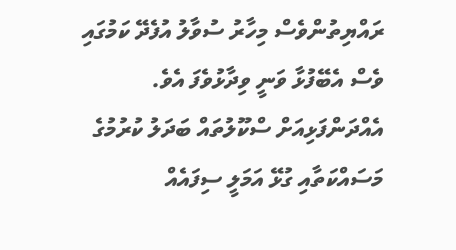ރައްޔިތުންވެސް މިހާރު ސުވާލު އުފެދޭ ކަމުގައި ވެސް އެބޭފުޅާ ވަނީ ވިދާޅުވެފަ އެވެ.
އެއްދަންފަޅިއަށް ސްކޫލުތައް ބަދަލު ކުރުމުގެ މަސައްކަތާއި ގުޅޭ އަމަލީ ސިފައެއް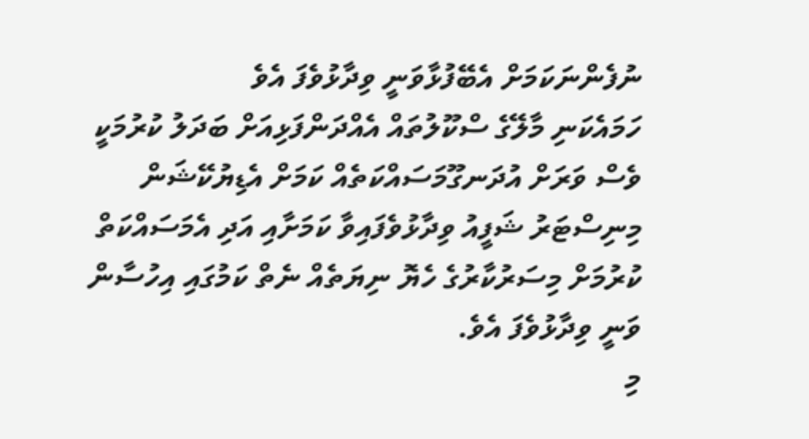ނުފެންނަކަމަށް އެބޭފުޅާވަނީ ވިދާޅުވެފަ އެވެ
ހަމައެކަނި މާލޭގެ ސްކޫލުތައް އެއްދަންފަޅިއަށް ބަދަލު ކުރުމަކީ ވެސް ވަރަށް އުދަނގޫމަސައްކަތެއް ކަމަށް އެޑިޔުކޭޝަން މިނިސްޓަރު ޝަފީއު ވިދާޅުވެފައިވާ ކަމަށާއި އަދި އެމަސައްކަތް ކުރުމަށް މިސަރުކާރުގެ ހެޔޮ ނިޔަތެއް ނެތް ކަމުގައި އިހުސާން ވަނީ ވިދާޅުވެފަ އެވެ.
މި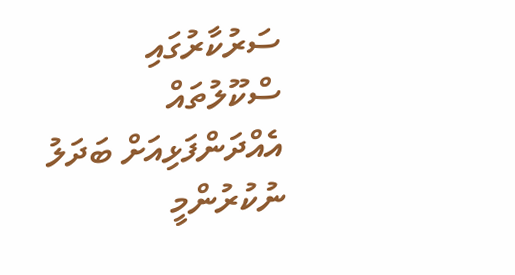ސަރުކާރުގައި ސްކޫލުތައް އެއްދަންފަޅިއަށް ބަދަލު ނުކުރުންމީ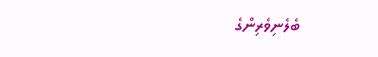ބެލެނިވެރިންގެ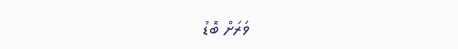ވަރަށް ބޮޑު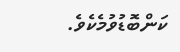ކަންބޮޑުވުމެކެވެ.